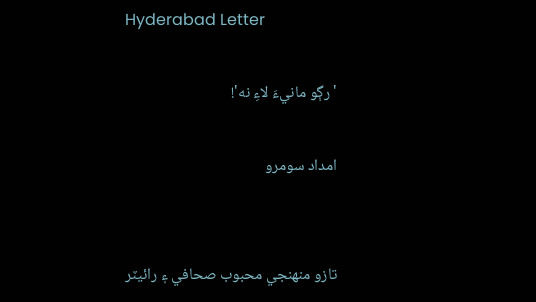Hyderabad Letter

'رڳو مانيءَ لاءِ نه'!

امداد سومرو


تازو منهنجي محبوب صحافي ۽ رائيٽر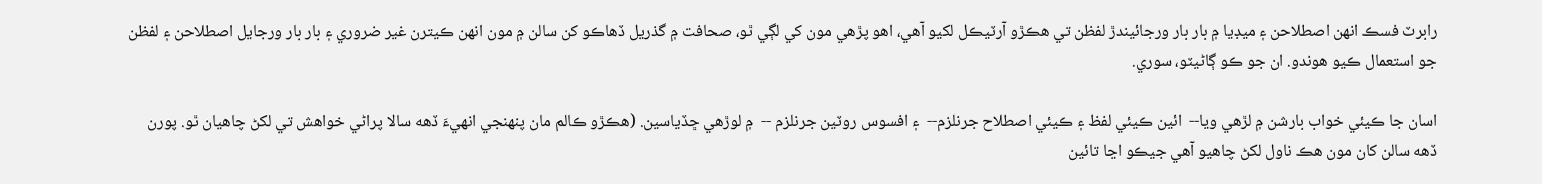رابرٽ فسڪ انهن اصطلاحن ۽ ميڊيا ۾ بار بار ورجائيندڙ لفظن تي هڪڙو آرٽيڪل لکيو آهي، اهو پڙهي مون کي لڳي ٿو، صحافت ۾ گذريل ڏهاڪو کن سالن ۾ مون انهن ڪيترن غير ضروري ۽ بار بار ورجايل اصطلاحن ۽ لفظن جو استعمال ڪيو هوندو. ان جو ڪو ڳاڻيٽو، سوري.

اسان جا ڪيئي خواب بارشن ۾ لڙهي ويا--  ائين ڪيئي لفظ ۽ ڪيئي اصطلاح جرنلزم--  ۽ افسوس روٽين جرنلزم --  ۾ لوڙهي ڇڏياسين. (هڪڙو ڪالم مان پنهنجي انهيءَ ڏهه سالا پراڻي خواهش تي لکڻ چاهيان ٿو. پورن ڏهه سالن کان مون هڪ ناول لکڻ چاهيو آهي جيڪو اڃا تائين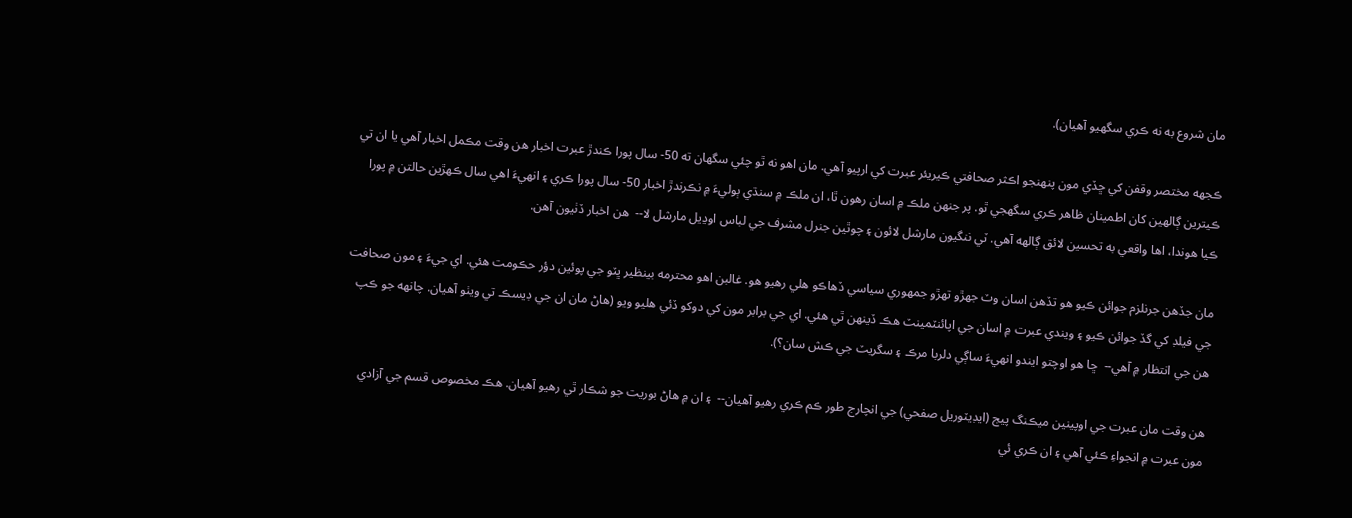مان شروع به نه ڪري سگهيو آهيان).

ڪجهه مختصر وقفن کي ڇڏي مون پنهنجو اڪثر صحافتي ڪيريئر عبرت کي ارپيو آهي. مان اهو نه ٿو چئي سگهان ته 50- سال پورا ڪندڙ عبرت اخبار هن وقت مڪمل اخبار آهي يا ان تي ڪيترين ڳالهين کان اطمينان ظاهر ڪري سگهجي ٿو. پر جنهن ملڪ ۾ اسان رهون ٿا، ان ملڪ ۾ سنڌي ٻوليءَ ۾ نڪرندڙ اخبار 50- سال پورا ڪري ۽ انهيءَ اهي سال ڪهڙين حالتن ۾ پورا ڪيا هوندا، اها واقعي به تحسين لائق ڳالهه آهي. ٽي ننگيون مارشل لائون ۽ چوٿين جنرل مشرف جي لباس اوڍيل مارشل لا--  هن اخبار ڏٺيون آهن.

مان جڏهن جرنلزم جوائن ڪيو هو تڏهن اسان وٽ جهڙو تهڙو جمهوري سياسي ڏهاڪو هلي رهيو هو. غالبن اهو محترمه بينظير ڀٽو جي پوئين دؤر حڪومت هئي. اي جيءَ ۽ مون صحافت جي فيلڊ کي گڏ جوائن ڪيو ۽ ويندي عبرت ۾ اسان جي اپائنٽمينٽ هڪ ڏينهن ٿي هئي. اي جي برابر مون کي دوکو ڏئي هليو ويو (هاڻ مان ان جي ڊيسڪ تي ويٺو آهيان. چانهه جو ڪپ هن جي انتظار ۾ آهي--  ڇا هو اوچتو ايندو انهيءَ ساڳي دلربا مرڪ ۽ سگريٽ جي ڪش سان؟).

هن وقت مان عبرت جي اوپينين ميڪنگ پيج (ايڊيٽوريل صفحي) جي انچارج طور ڪم ڪري رهيو آهيان--  ۽ ان ۾ هاڻ بوريت جو شڪار ٿي رهيو آهيان. هڪ مخصوص قسم جي آزادي مون عبرت ۾ انجواءِ ڪئي آهي ۽ ان ڪري ئي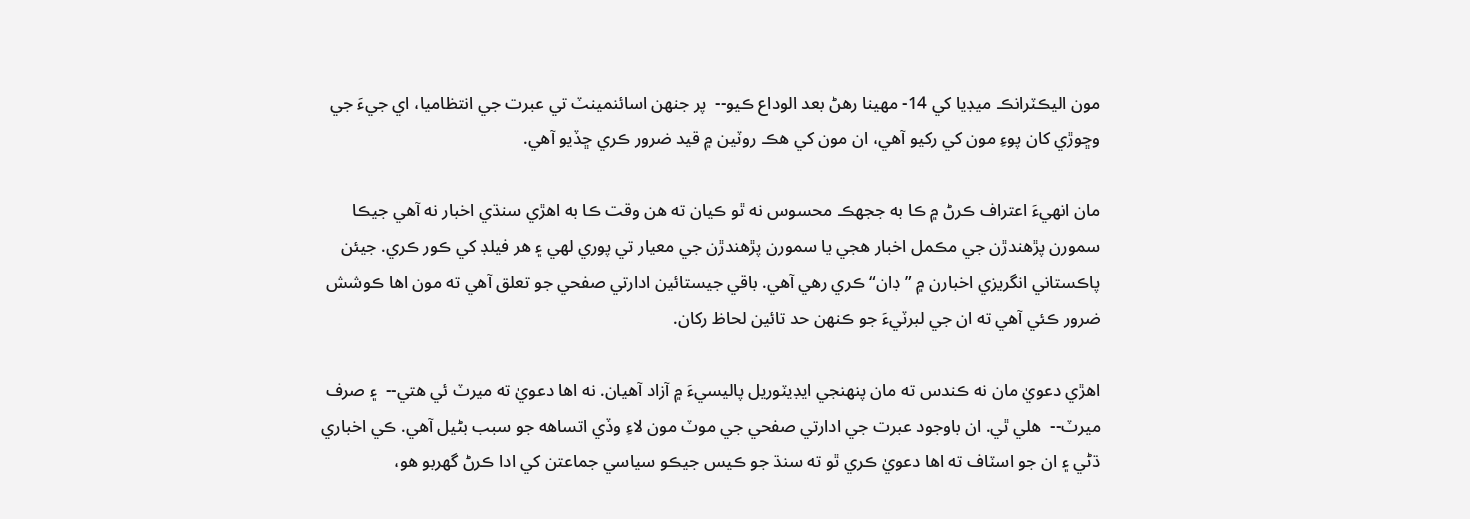مون اليڪٽرانڪ ميڊيا کي 14- مهينا رهڻ بعد الوداع ڪيو--  پر جنهن اسائنمينٽ تي عبرت جي انتظاميا، اي جيءَ جي وڇوڙي کان پوءِ مون کي رکيو آهي، ان مون کي هڪ روٽين ۾ قيد ضرور ڪري ڇڏيو آهي.

مان انهيءَ اعتراف ڪرڻ ۾ ڪا به ججهڪ محسوس نه ٿو ڪيان ته هن وقت ڪا به اهڙي سنڌي اخبار نه آهي جيڪا سمورن پڙهندڙن جي مڪمل اخبار هجي يا سمورن پڙهندڙن جي معيار تي پوري لهي ۽ هر فيلڊ کي ڪور ڪري. جيئن پاڪستاني انگريزي اخبارن ۾ ”ڊان“ ڪري رهي آهي. باقي جيستائين ادارتي صفحي جو تعلق آهي ته مون اها ڪوشش ضرور ڪئي آهي ته ان جي لبرٽيءَ جو ڪنهن حد تائين لحاظ رکان.

اهڙي دعويٰ مان نه ڪندس ته مان پنهنجي ايڊيٽوريل پاليسيءَ ۾ آزاد آهيان. نه اها دعويٰ ته ميرٽ ئي هتي--  ۽ صرف ميرٽ--  هلي ٿي. ان باوجود عبرت جي ادارتي صفحي جي موٽ مون لاءِ وڏي اتساهه جو سبب بڻيل آهي. ڪي اخباري ڌڻي ۽ ان جو اسٽاف ته اها دعويٰ ڪري ٿو ته سنڌ جو ڪيس جيڪو سياسي جماعتن کي ادا ڪرڻ گهربو هو،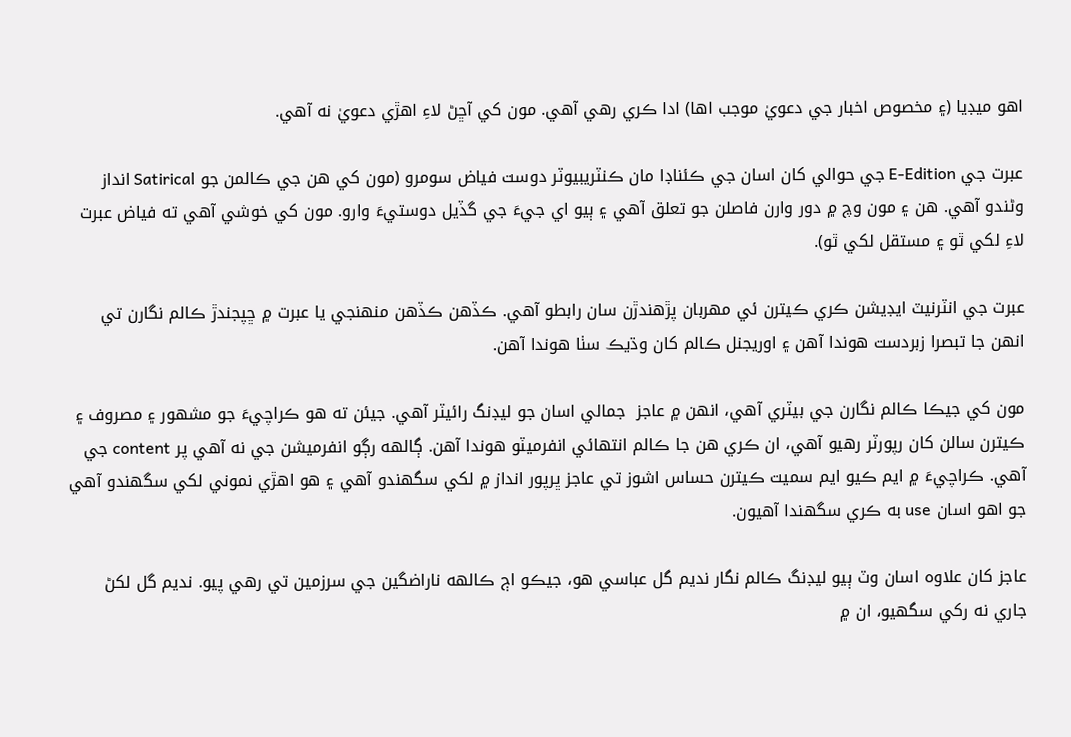اهو ميڊيا (۽ مخصوص اخبار جي دعويٰ موجب اها) ادا ڪري رهي آهي. مون کي آڇڻ لاءِ اهڙي دعويٰ نه آهي.

عبرت جي E-Edition جي حوالي کان اسان جي ڪئناڊا مان ڪنٽريبيوٽر دوست فياض سومرو (مون کي هن جي ڪالمن جو Satirical انداز وڻندو آهي. هن ۽ مون وچ ۾ دور وارن فاصلن جو تعلق آهي ۽ ٻيو اي جيءَ جي گڏيل دوستيءَ وارو. مون کي خوشي آهي ته فياض عبرت لاءِ لکي ٿو ۽ مستقل لکي ٿو).

عبرت جي انٽرنيٽ ايڊيشن ڪري ڪيترن ئي مهربان پڙهندڙن سان رابطو آهي. ڪڏهن ڪڏهن منهنجي يا عبرت ۾ ڇپجندڙ ڪالم نگارن تي انهن جا تبصرا زبردست هوندا آهن ۽ اوريجنل ڪالم کان وڌيڪ سٺا هوندا آهن.

مون کي جيڪا ڪالم نگارن جي بيٽري آهي، انهن ۾ عاجز  جمالي اسان جو ليڊنگ رائيٽر آهي. جيئن ته هو ڪراچيءَ جو مشهور ۽ مصروف ۽ ڪيترن سالن کان رپورٽر رهيو آهي، ان ڪري هن جا ڪالم انتهائي انفرميٽو هوندا آهن. ڳالهه رڳو انفرميشن جي نه آهي پر content جي آهي. ڪراچيءَ ۾ ايم ڪيو ايم سميت ڪيترن حساس اشوز تي عاجز ڀرپور انداز ۾ لکي سگهندو آهي ۽ هو اهڙي نموني لکي سگهندو آهي جو اهو اسان use به ڪري سگهندا آهيون.

عاجز کان علاوه اسان وٽ ٻيو ليڊنگ ڪالم نگار نديم گل عباسي هو، جيڪو اڄ ڪالهه ناراضگين جي سرزمين تي رهي پيو. نديم گل لکڻ جاري نه رکي سگهيو، ان ۾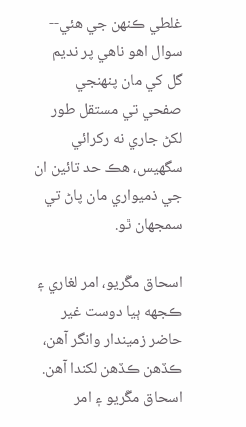غلطي ڪنهن جي هئي--  سوال اهو ناهي پر نديم گل کي مان پنهنجي صفحي تي مستقل طور لکڻ جاري نه رکرائي سگهيس، هڪ حد تائين ان جي ذميواري مان پاڻ تي سمجهان ٿو.

اسحاق مڱريو، امر لغاري ۽ ڪجهه ٻيا دوست غير حاضر زميندار وانگر آهن، ڪڏهن ڪڏهن لکندا آهن. اسحاق مڱريو ۽ امر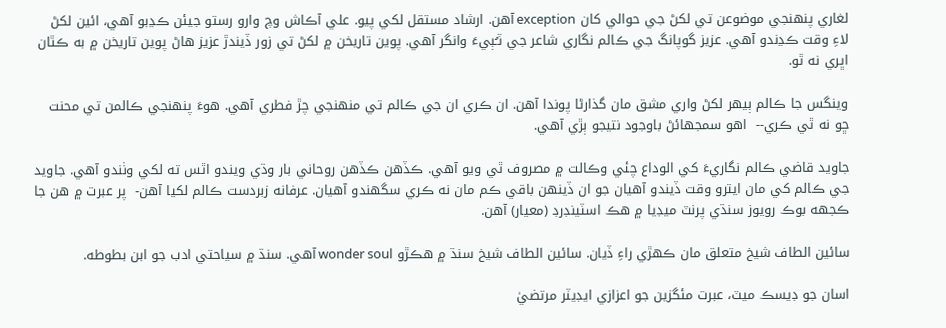لغاري پنهنجي موضوعن تي لکڻ جي حوالي کان exception آهن. ارشاد مستقل لکي پيو. علي آڪاش وچ وارو رستو جيئن ڪڍبو آهي، ائين لکڻ لاءِ وقت ڪڍندو آهي. عزيز گوپانگ جي ڪالم نگاري شاعر جي ٽـُٻيءَ وانگر آهي. پوين تاريخن ۾ لکڻ تي زور ڏيندڙ عزيز هاڻ پوين تاريخن ۾ به ڪٿان اڀري نه ٿو.

وينگس جا ڪالم ٻيهر لکڻ واري مشق مان گذارڻا پوندا آهن. ان ڪري ان جي ڪالم تي منهنجي چڙ فطري آهي. هوءَ پنهنجي ڪالمن تي محنت ڇو نه ٿي ڪري--  اهو سمجهائڻ باوجود نتيجو ٻڙي آهي.

جاويد قاضي ڪالم نگاريءَ کي الوداع چئي وڪالت ۾ مصروف ٿي ويو آهي. ڪڏهن ڪڏهن روحاني بار وڌي ويندو اٿس ته لکي وٺندو آهي. جاويد جي ڪالم کي مان ايترو وقت ڏيندو آهيان جو ان ڏينهن باقي ڪم مان نه ڪري سگهندو آهيان. عرفانه زبردست ڪالم لکيا آهن-  پر عبرت ۾ هن جا ڪجهه بوڪ رويوز سنڌي پرنٽ ميڊيا ۾ هڪ اسٽينڊرڊ (معيار) آهن.

سائين الطاف شيخ متعلق مان ڪهڙي راءِ ڏيان. سائين الطاف شيخ سنڌ ۾ هڪڙو wonder soul آهي. سنڌ ۾ سياحتي ادب جو ابن بطوطه.

اسان جو ڊيسڪ ميٽ، عبرت مئگزين جو اعزازي ايڊيٽر مرتضيٰ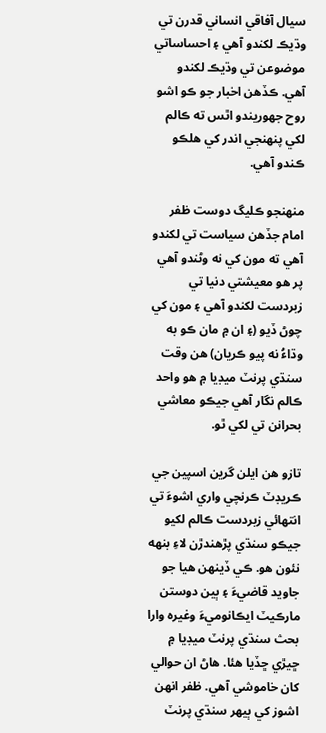سيال آفاقي انساني قدرن تي وڌيڪ لکندو آهي ۽ احساساتي موضوعن تي وڌيڪ لکندو آهي. ڪڏهن اخبار جو ڪو اشو روح جهوريندو اٿس ته ڪالم لکي پنهنجي اندر کي هلڪو ڪندو آهي.

منهنجو ڪليگ دوست ظفر امام جڏهن سياست تي لکندو آهي ته مون کي نه وڻندو آهي پر هو معيشتي دنيا تي زبردست لکندو آهي ۽ مون کي چوڻ ڏيو (۽ ان ۾ مان ڪو به وڌاءُ نه پيو ڪريان) هن وقت سنڌي پرنٽ ميڊيا ۾ هو واحد ڪالم نگار آهي جيڪو معاشي بحرانن تي لکي ٿو.

تازو هن ايلن گرين اسپين جي ڪريڊٽ ڪرنچي واري اشوءَ تي انتهائي زبردست ڪالم لکيو جيڪو سنڌي پڙهندڙن لاءِ بنهه نئون هو. ڪي ڏينهن هيا جو جاويد قاضيءَ ۽ ٻين دوستن مارڪيٽ ايڪانوميءَ وغيره وارا بحث سنڌي پرنٽ ميڊيا ۾ ڇيڙي ڇڏيا هئا. هاڻ ان حوالي کان خاموشي آهي. ظفر انهن اشوز کي ٻيهر سنڌي پرنٽ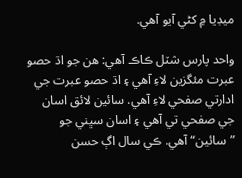ميڊيا ۾ کڻي آيو آهي.

واحد پارس شٽل ڪاڪ آهي: هن جو اڌ حصو عبرت مئگزين لاءِ آهي ۽ اڌ حصو عبرت جي ادارتي صفحي لاءِ آهي. سائين لائق اسان جي صفحي تي آهي ۽ اسان سڀني جو ”سائين“ آهي. ڪي سال اڳ حسن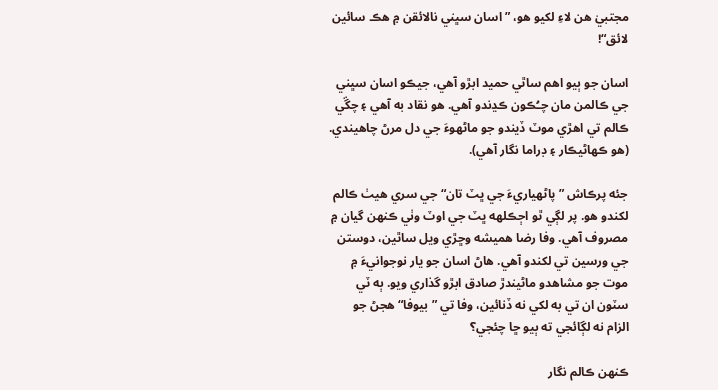مجتبيٰ هن لاءِ لکيو هو، ”اسان سڀني نالائقن ۾ هڪ سائين لائق“!

اسان جو ٻيو اهم ساٿي حميد ابڙو آهي، جيڪو اسان سڀني جي ڪالمن مان چـُڪون ڪڍندو آهي. هو نقاد به آهي ۽ چڱي ڪالم تي اهڙي موٽ ڏيندو جو ماڻهوءَ جي دل مرڻ چاهيندي. (هو ڪهاڻيڪار ۽ ڊراما نگار آهي).

جئه پرڪاش ”پاڻهياريءَ جي ڀٽ تان“ جي سري هيٺ ڪالم لکندو هو. پر لڳي ٿو اڄڪلهه ڀٽ جي اوٽ وٺي ڪنهن گيان ۾ مصروف آهي. وفا رضا هميشه وڇڙي ويل ساٿين، دوستن جي ورسين تي لکندو آهي. هاڻ اسان جو يار نوجوانيءَ ۾ موت جو مشاهدو ماڻيندڙ صادق ابڙو گذاري ويو. ٻه ٽي سٽون ان تي به لکي نه ڏنائين، وفا تي ”بيوفا“ هجڻ جو الزام نه لڳائجي ته ٻيو ڇا چئجي؟

ڪنهن ڪالم نگار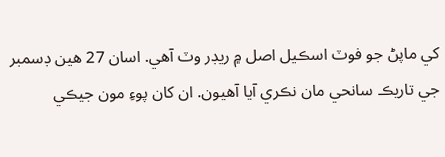کي ماپڻ جو فوٽ اسڪيل اصل ۾ ريڊر وٽ آهي. اسان 27 هين ڊسمبر جي تاريڪ سانحي مان نڪري آيا آهيون. ان کان پوءِ مون جيڪي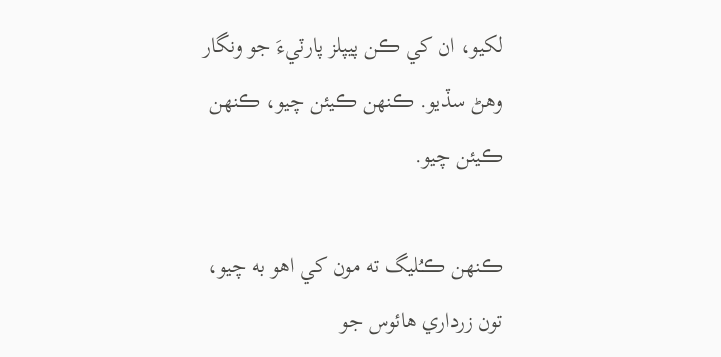لکيو، ان کي ڪن پيپلز پارٽيءَ جو ونگار وهڻ سڏيو. ڪنهن ڪيئن چيو، ڪنهن ڪيئن چيو.

ڪنهن ڪـُليگ ته مون کي اهو به چيو، تون زرداري هائوس جو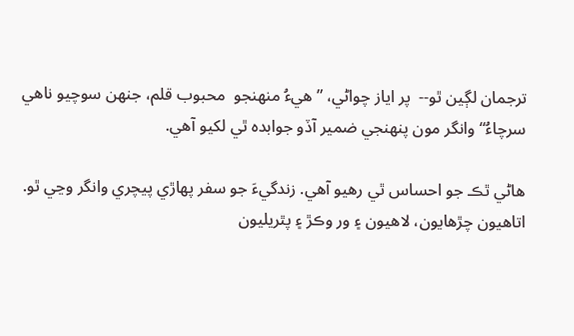ترجمان لڳين ٿو--  پر اياز چواڻي، ”هيءُ منهنجو  محبوب قلم، جنهن سوچيو ناهي سرچاءُ“ وانگر مون پنهنجي ضمير آڏو جوابده ٿي لکيو آهي.

هاڻي ٿڪ جو احساس ٿي رهيو آهي. زندگيءَ جو سفر پهاڙي پيچري وانگر وڃي ٿو. اتاهيون چڙهايون، لاهيون ۽ ور وڪڙ ۽ پٿريليون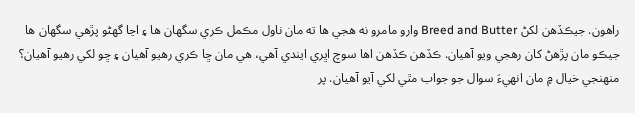راهون. جيڪڏهن لکڻ Breed and Butter وارو مامرو نه هجي ها ته مان ناول مڪمل ڪري سگهان ها ۽ اڃا گهڻو پڙهي سگهان ها جيڪو مان پڙهڻ کان رهجي ويو آهيان. ڪڏهن ڪڏهن اها سوچ اڀري ايندي آهي، هي مان ڇا ڪري رهيو آهيان ۽ ڇو لکي رهيو آهيان؟ منهنجي خيال ۾ مان انهيءَ سوال جو جواب مٿي لکي آيو آهيان. پر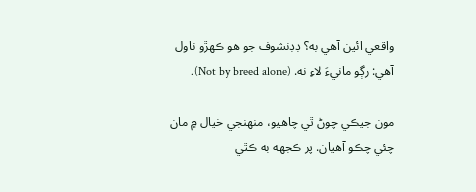واقعي ائين آهي به؟ ڊڊنشوف جو هو ڪهڙو ناول آهي: رڳو مانيءَ لاءِ نه. (Not by breed alone).

مون جيڪي چوڻ ٿي چاهيو، منهنجي خيال ۾ مان چئي چڪو آهيان. پر ڪجهه به ڪٿي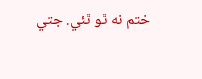ختم نه ٿو ٿئي. جتي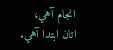انجام آهي، اتان ابتدا آهي.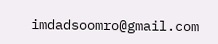imdadsoomro@gmail.com